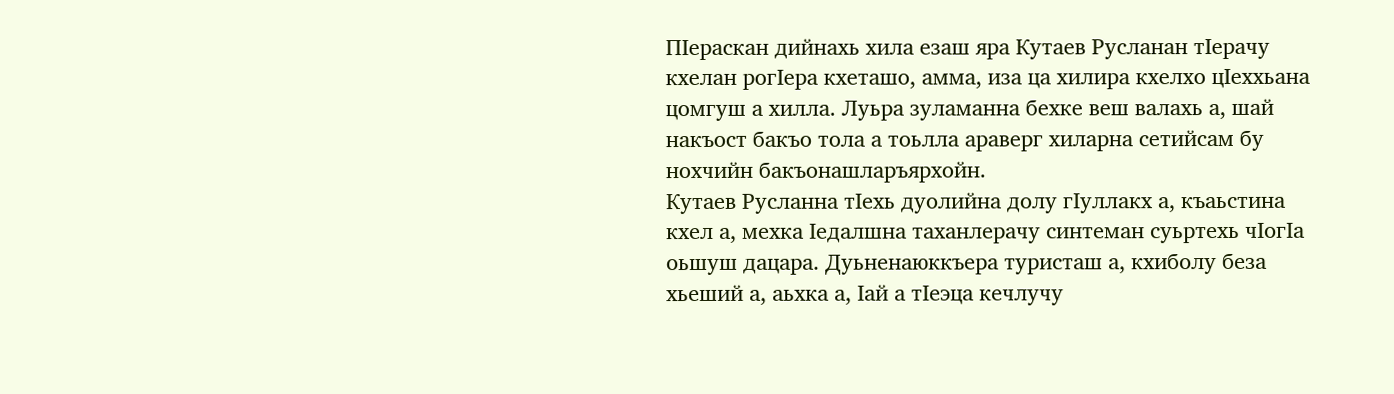ПIераскан дийнахь хила езаш яра Кутаев Русланан тIерачу кхелан рогIера кхеташо, амма, иза ца хилира кхелхо цIеххьана цомгуш а хилла. Луьра зуламанна бехке веш валахь а, шай накъост бакъо тола а тоьлла араверг хиларна сетийсам бу нохчийн бакъонашларъярхойн.
Кутаев Русланна тIехь дуолийна долу гIуллакх а, къаьстина кхел а, мехка Iедалшна таханлерачу синтеман суьртехь чIогIа оьшуш дацара. Дуьненаюккъера туристаш а, кхиболу беза хьеший а, аьхка а, Iай а тIеэца кечлучу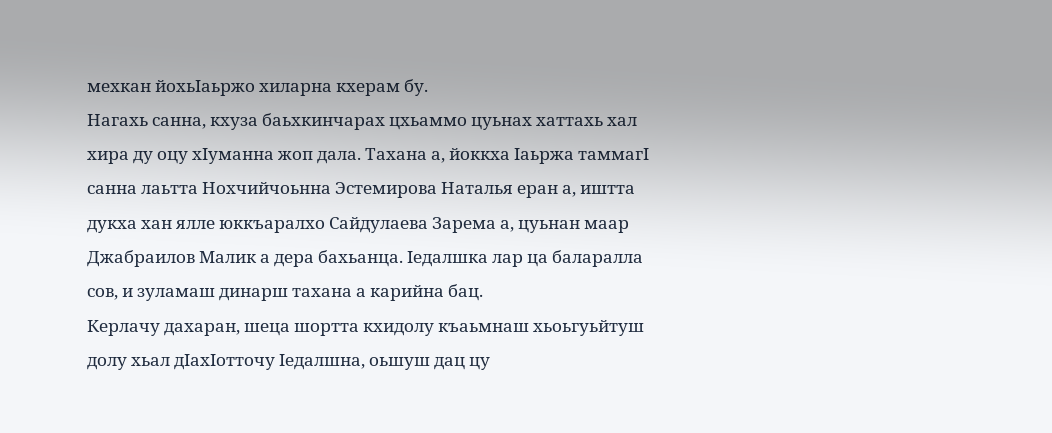мехкан йохьIаьржо хиларна кхерам бу.
Нагахь санна, кхуза баьхкинчарах цхьаммо цуьнах хаттахь хал хира ду оцу хIуманна жоп дала. Тахана а, йоккха Iаьржа таммагI санна лаьтта Нохчийчоьнна Эстемирова Наталья еран а, иштта дукха хан ялле юккъаралхо Сайдулаева Зарема а, цуьнан маар Джабраилов Малик а дера бахьанца. Iедалшка лар ца баларалла сов, и зуламаш динарш тахана а карийна бац.
Керлачу дахаран, шеца шортта кхидолу къаьмнаш хьоьгуьйтуш долу хьал дIахIотточу Iедалшна, оьшуш дац цу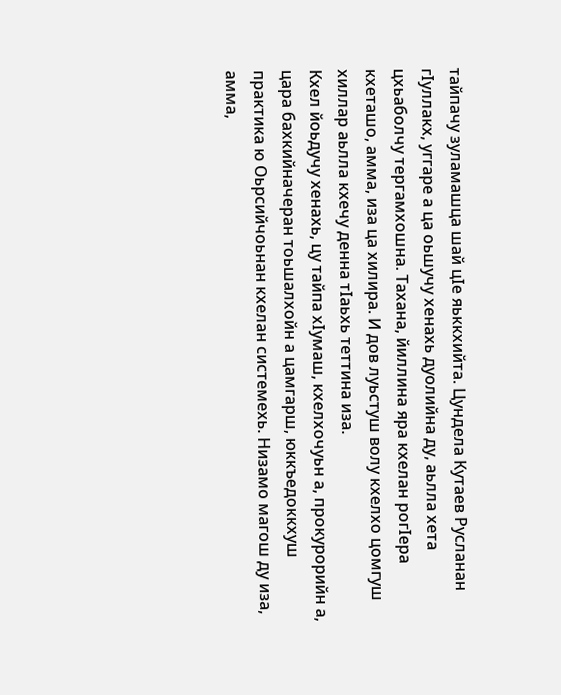тайпачу зуламашца шай цIе яьккхийта. Цундела Кутаев Русланан гIуллакх, уггаре а ца оьшучу хенахь дуолийна ду, аьлла хета цхьаболчу тергамхошна. Тахана, йиллина яра кхелан рогIера кхеташо, амма, иза ца хилира. И дов луьстуш волу кхелхо цомгуш хиллар аьлла кхечу денна тIаьхь теттина иза.
Кхел йоьдучу хенахь, цу тайпа хIумаш, кхелхочуьн а, прокурорийн а, цара бахкийначеран тоьшалхойн а цамгарш, юккъедоккхуш практика ю Оьрсийчоьнан кхелан системехь. Низамо магош ду иза, амма,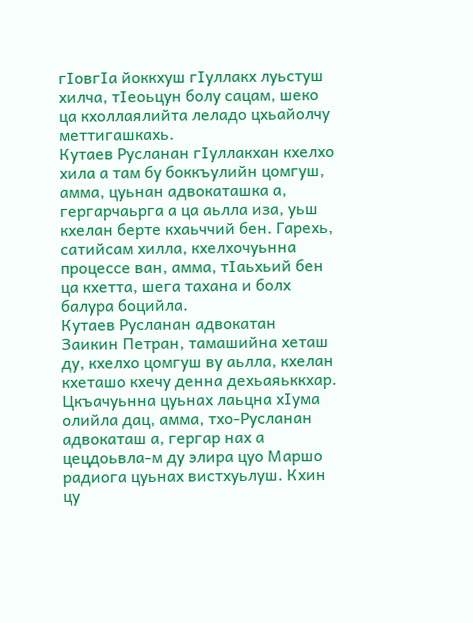гIовгIа йоккхуш гIуллакх луьстуш хилча, тIеоьцун болу сацам, шеко ца кхоллаялийта леладо цхьайолчу меттигашкахь.
Кутаев Русланан гIуллакхан кхелхо хила а там бу боккъулийн цомгуш, амма, цуьнан адвокаташка а, гергарчаьрга а ца аьлла иза, уьш кхелан берте кхаьччий бен. Гарехь, сатийсам хилла, кхелхочуьнна процессе ван, амма, тIаьхьий бен ца кхетта, шега тахана и болх балура боцийла.
Кутаев Русланан адвокатан Заикин Петран, тамашийна хеташ ду, кхелхо цомгуш ву аьлла, кхелан кхеташо кхечу денна дехьаяьккхар. Цкъачуьнна цуьнах лаьцна хIума олийла дац, амма, тхо-Русланан адвокаташ а, гергар нах а цецдоьвла-м ду элира цуо Маршо радиога цуьнах вистхуьлуш. Кхин цу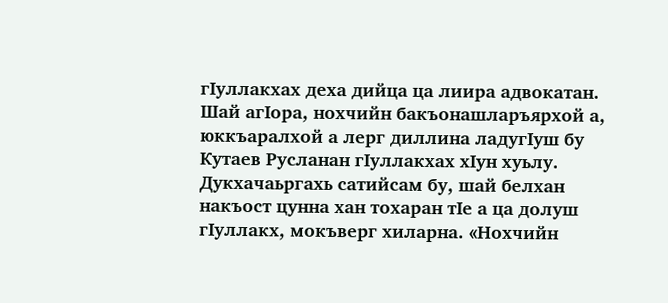гIуллакхах деха дийца ца лиира адвокатан.
Шай агIора, нохчийн бакъонашларъярхой а, юккъаралхой а лерг диллина ладугIуш бу Кутаев Русланан гIуллакхах хIун хуьлу. Дукхачаьргахь сатийсам бу, шай белхан накъост цунна хан тохаран тIе а ца долуш гIуллакх, мокъверг хиларна. «Нохчийн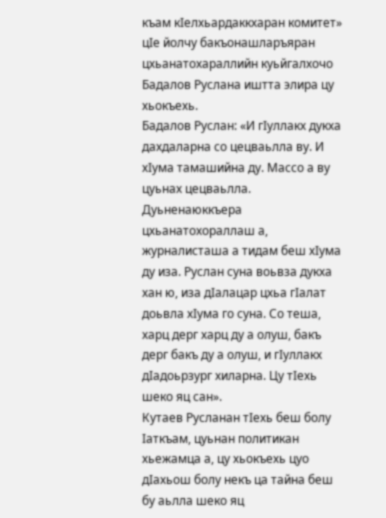къам кIелхьардаккхаран комитет» цIе йолчу бакъонашларъяран цхьанатохараллийн куьйгалхочо Бадалов Руслана иштта элира цу хьокъехь.
Бадалов Руслан: «И гIуллакх дукха дахдаларна со цецваьлла ву. И хIума тамашийна ду. Массо а ву цуьнах цецваьлла. Дуьненаюккъера цхьанатохораллаш а, журналисташа а тидам беш хIума ду иза. Руслан суна воьвза дукха хан ю, иза дIалацар цхьа гIалат доьвла хIума го суна. Со теша, харц дерг харц ду а олуш, бакъ дерг бакъ ду а олуш, и гIуллакх дIадоьрзург хиларна. Цу тIехь шеко яц сан».
Кутаев Русланан тIехь беш болу Iаткъам, цуьнан политикан хьежамца а, цу хьокъехь цуо дIахьош болу некъ ца тайна беш бу аьлла шеко яц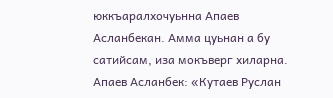юккъаралхочуьнна Апаев Асланбекан. Амма цуьнан а бу сатийсам, иза мокъверг хиларна.
Апаев Асланбек: «Кутаев Руслан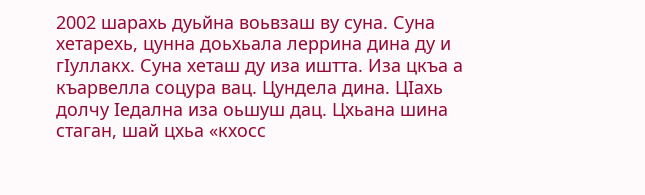2002 шарахь дуьйна воьвзаш ву суна. Суна хетарехь, цунна доьхьала леррина дина ду и гIуллакх. Суна хеташ ду иза иштта. Иза цкъа а къарвелла соцура вац. Цундела дина. ЦIахь долчу Iедална иза оьшуш дац. Цхьана шина стаган, шай цхьа «кхосс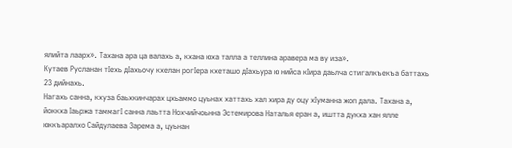ялийта лаарх». Тахана ара ца валахь а, кхана юха талла а теллина аравера ма ву иза».
Кутаев Русланан тIехь дIахьочу кхелан рогIера кхеташо дIахьура ю нийса кIира даьлча стигалкъекъа баттахь 23 дийнахь.
Нагахь санна, кхуза баьхкинчарах цхьаммо цуьнах хаттахь хал хира ду оцу хIуманна жоп дала. Тахана а, йоккха Iаьржа таммагI санна лаьтта Нохчийчоьнна Эстемирова Наталья еран а, иштта дукха хан ялле юккъаралхо Сайдулаева Зарема а, цуьнан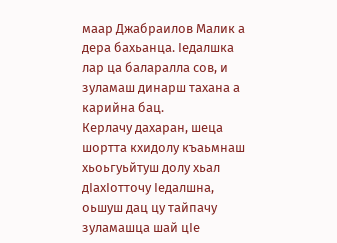маар Джабраилов Малик а дера бахьанца. Iедалшка лар ца баларалла сов, и зуламаш динарш тахана а карийна бац.
Керлачу дахаран, шеца шортта кхидолу къаьмнаш хьоьгуьйтуш долу хьал дIахIотточу Iедалшна, оьшуш дац цу тайпачу зуламашца шай цIе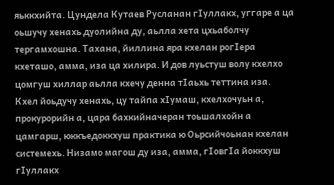яьккхийта. Цундела Кутаев Русланан гIуллакх, уггаре а ца оьшучу хенахь дуолийна ду, аьлла хета цхьаболчу тергамхошна. Тахана, йиллина яра кхелан рогIера кхеташо, амма, иза ца хилира. И дов луьстуш волу кхелхо цомгуш хиллар аьлла кхечу денна тIаьхь теттина иза.
Кхел йоьдучу хенахь, цу тайпа хIумаш, кхелхочуьн а, прокурорийн а, цара бахкийначеран тоьшалхойн а цамгарш, юккъедоккхуш практика ю Оьрсийчоьнан кхелан системехь. Низамо магош ду иза, амма, гIовгIа йоккхуш гIуллакх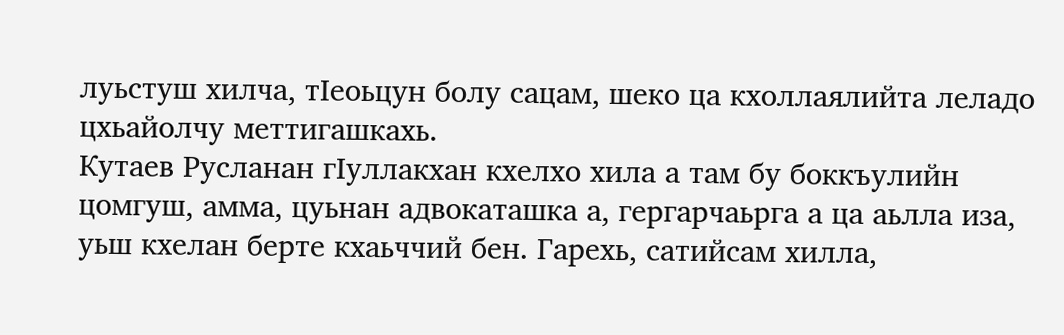луьстуш хилча, тIеоьцун болу сацам, шеко ца кхоллаялийта леладо цхьайолчу меттигашкахь.
Кутаев Русланан гIуллакхан кхелхо хила а там бу боккъулийн цомгуш, амма, цуьнан адвокаташка а, гергарчаьрга а ца аьлла иза, уьш кхелан берте кхаьччий бен. Гарехь, сатийсам хилла,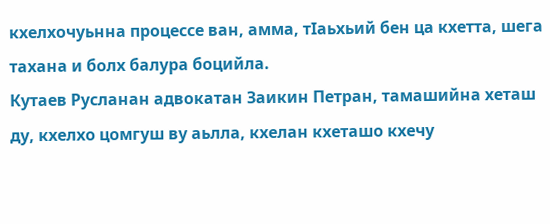кхелхочуьнна процессе ван, амма, тIаьхьий бен ца кхетта, шега тахана и болх балура боцийла.
Кутаев Русланан адвокатан Заикин Петран, тамашийна хеташ ду, кхелхо цомгуш ву аьлла, кхелан кхеташо кхечу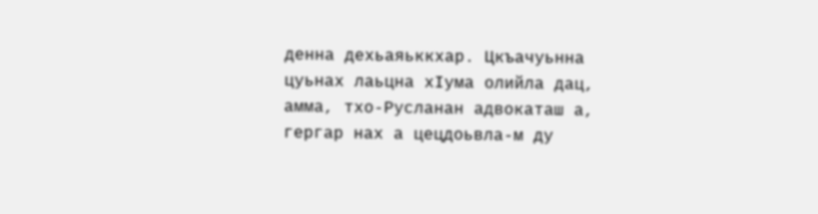денна дехьаяьккхар. Цкъачуьнна цуьнах лаьцна хIума олийла дац, амма, тхо-Русланан адвокаташ а, гергар нах а цецдоьвла-м ду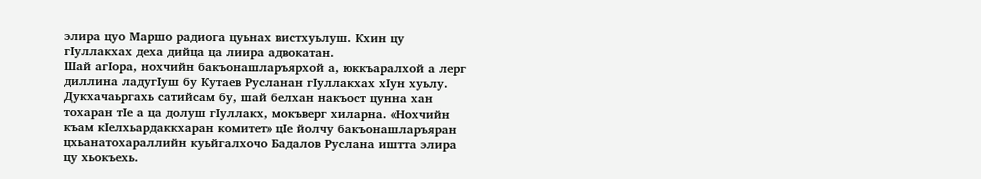элира цуо Маршо радиога цуьнах вистхуьлуш. Кхин цу гIуллакхах деха дийца ца лиира адвокатан.
Шай агIора, нохчийн бакъонашларъярхой а, юккъаралхой а лерг диллина ладугIуш бу Кутаев Русланан гIуллакхах хIун хуьлу. Дукхачаьргахь сатийсам бу, шай белхан накъост цунна хан тохаран тIе а ца долуш гIуллакх, мокъверг хиларна. «Нохчийн къам кIелхьардаккхаран комитет» цIе йолчу бакъонашларъяран цхьанатохараллийн куьйгалхочо Бадалов Руслана иштта элира цу хьокъехь.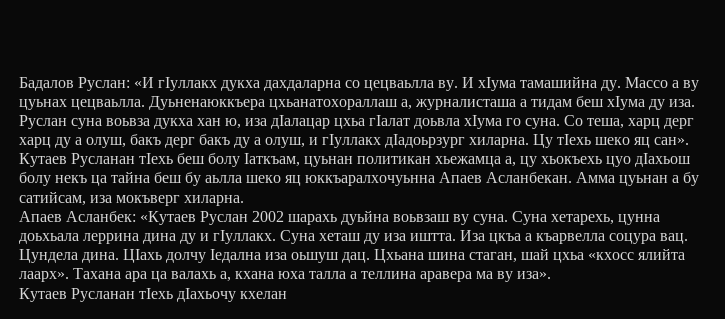Бадалов Руслан: «И гIуллакх дукха дахдаларна со цецваьлла ву. И хIума тамашийна ду. Массо а ву цуьнах цецваьлла. Дуьненаюккъера цхьанатохораллаш а, журналисташа а тидам беш хIума ду иза. Руслан суна воьвза дукха хан ю, иза дIалацар цхьа гIалат доьвла хIума го суна. Со теша, харц дерг харц ду а олуш, бакъ дерг бакъ ду а олуш, и гIуллакх дIадоьрзург хиларна. Цу тIехь шеко яц сан».
Кутаев Русланан тIехь беш болу Iаткъам, цуьнан политикан хьежамца а, цу хьокъехь цуо дIахьош болу некъ ца тайна беш бу аьлла шеко яц юккъаралхочуьнна Апаев Асланбекан. Амма цуьнан а бу сатийсам, иза мокъверг хиларна.
Апаев Асланбек: «Кутаев Руслан 2002 шарахь дуьйна воьвзаш ву суна. Суна хетарехь, цунна доьхьала леррина дина ду и гIуллакх. Суна хеташ ду иза иштта. Иза цкъа а къарвелла соцура вац. Цундела дина. ЦIахь долчу Iедална иза оьшуш дац. Цхьана шина стаган, шай цхьа «кхосс ялийта лаарх». Тахана ара ца валахь а, кхана юха талла а теллина аравера ма ву иза».
Кутаев Русланан тIехь дIахьочу кхелан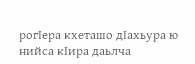рогIера кхеташо дIахьура ю нийса кIира даьлча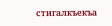стигалкъекъа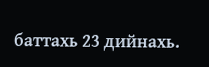баттахь 23 дийнахь.